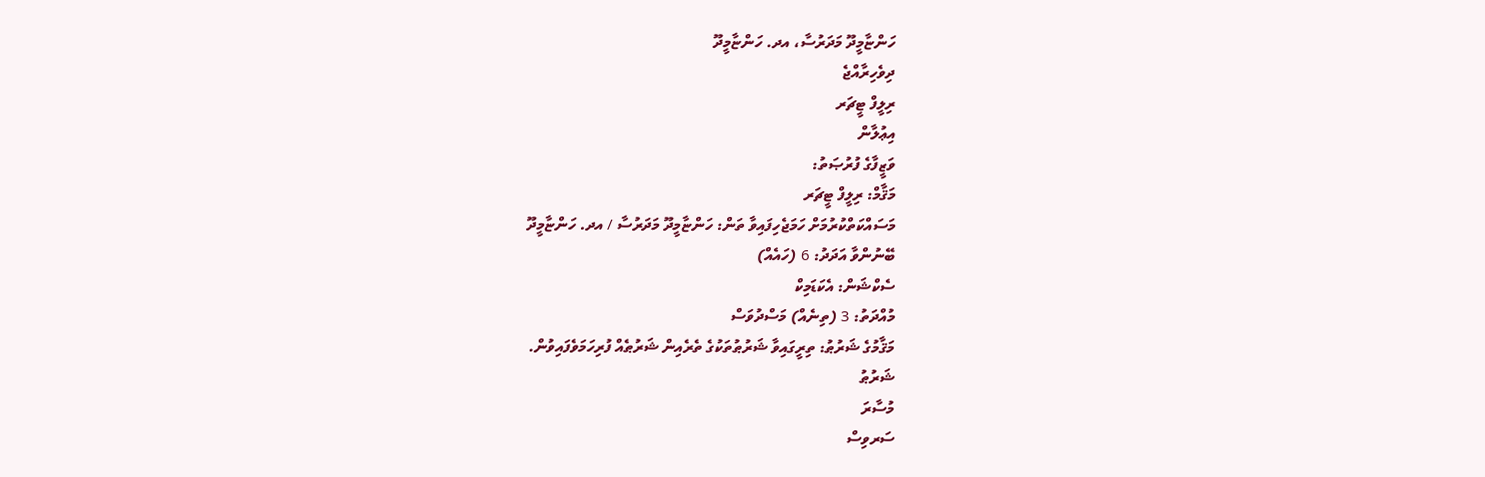ހަންޏާމީދޫ މަދަރުސާ، އދ. ހަންޏާމީދޫ
ދިވެހިރާއްޖެ
ރިލީފް ޓީޗަރ
އިޢުލާން
ވަޒީފާގެ ފުރުޞަތު:
މަޤާމް: ރިލީފް ޓީޗަރ
މަސައްކަތްކުރުމަށް ހަމަޖެހިފައިވާ ތަން: ހަންޏާމީދޫ މަދަރުސާ / އދ. ހަންޏާމީދޫ
ބޭނުންވާ އަދަދު: 6 (ހައެއް)
ސެކްޝަން: އެކަޑަމިކް
މުއްދަތު: 3 (ތިނެއް) މަސްދުވަސް
މަޤާމުގެ ޝަރުޠު: ތިރީގައިވާ ޝަރުޠުތަކުގެ ތެރެއިން ޝަރުޠެއް ފުރިހަމަވެފައިވުން.
ޝަރުޠު
މުސާރަ
ސަރވިސް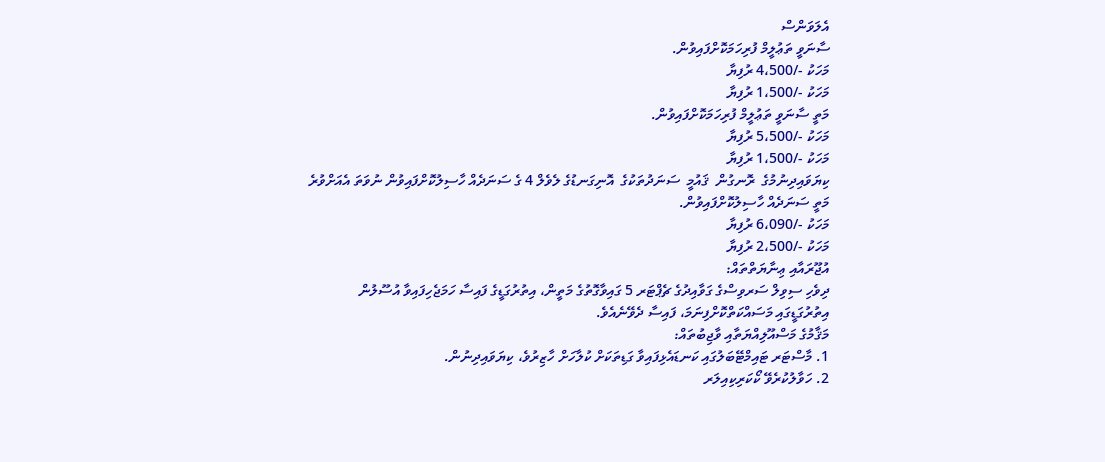އެލަވަންސް
ސާނަވީ ތަޢުލީމް ފުރިހަމަކޮށްފައިވުން.
މަހަކު -/4،500 ރުފިޔާ
މަހަކު -/1،500 ރުފިޔާ
މަތީ ސާނަވީ ތަޢުލީމް ފުރިހަމަކޮށްފައިވުން.
މަހަކު -/5،500 ރުފިޔާ
މަހަކު -/1،500 ރުފިޔާ
ކިޔަވައިދިނުމުގެ  ރޮނގުން  ޤައުމީ  ސަނަދުތަކުގެ  އޮނިގަނޑުގެ ލެވެލް 4 ގެ ސަނަދެއް ހާސިލުކޮށްފައިވުން ނުވަތަ އެއަށްވުރެ މަތީ ސަނަދެއް ހާސިލުކޮށްފައިވުން.
މަހަކު -/6،090 ރުފިޔާ
މަހަކު -/2،500 ރުފިޔާ
އުޖޫރައާއި ޢިނާޔަތްތައް:
ދިވެހި ސިވިލް ސަރވިސްގެ ގަވާއިދުގެ ޗެޕްޓަރ 5 ގައިވާގޮތުގެ މަތީން، އިތުރުގަޑީގެ ފައިސާ ހަމަޖެހިފައިވާ އުސޫލުން އިތުރުގަޑީގައި މަސައްކަތްކޮށްފިނަމަ، ފައިސާ ދެވޭނެއެވެ.
މަޤާމުގެ މަސްއޫލިއްޔަތާއި ވާޖިބުތައް:
1. މާސްޓަރ ޓައިމްޓޭބަލުގައި ކަނޑައެޅިފައިވާ ގަޑިތަކަށް ކުލާހަށް ހާޒިރުވެ، ކިޔަވައިދިނުން.
2. ހަވާލުކުރެވޭ ކޯކަރިކިއިލަރ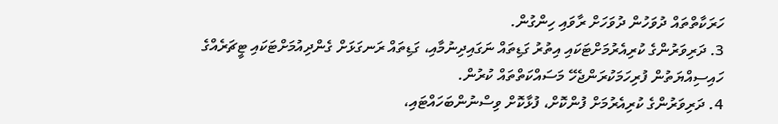ހަރަކާތްތައް ދުވަހުން ދުވަހަށް ރާވައި ހިންގުން.
3. ދަރިވަރުންގެ ކުރިއެރުމަށްޓަކައި އިތުރު ގަޑިތައް ނަގައިދިނުމާއި، ގަޑިތައް ރަނގަޅަށް ގެންދިއުމަށްޓަކައި ޓީޗަރެއްގެ ހައިސިއްޔަތުން ފުރިހަމަކުރަންޖެހޭ މަސައްކަތްތައް ކުރުން.
4. ދަރިވަރުންގެ ކުރިއެރުމަށް ފުންކޮށް، ފުޅާކޮށް ވިސްނުންބަހައްޓައި،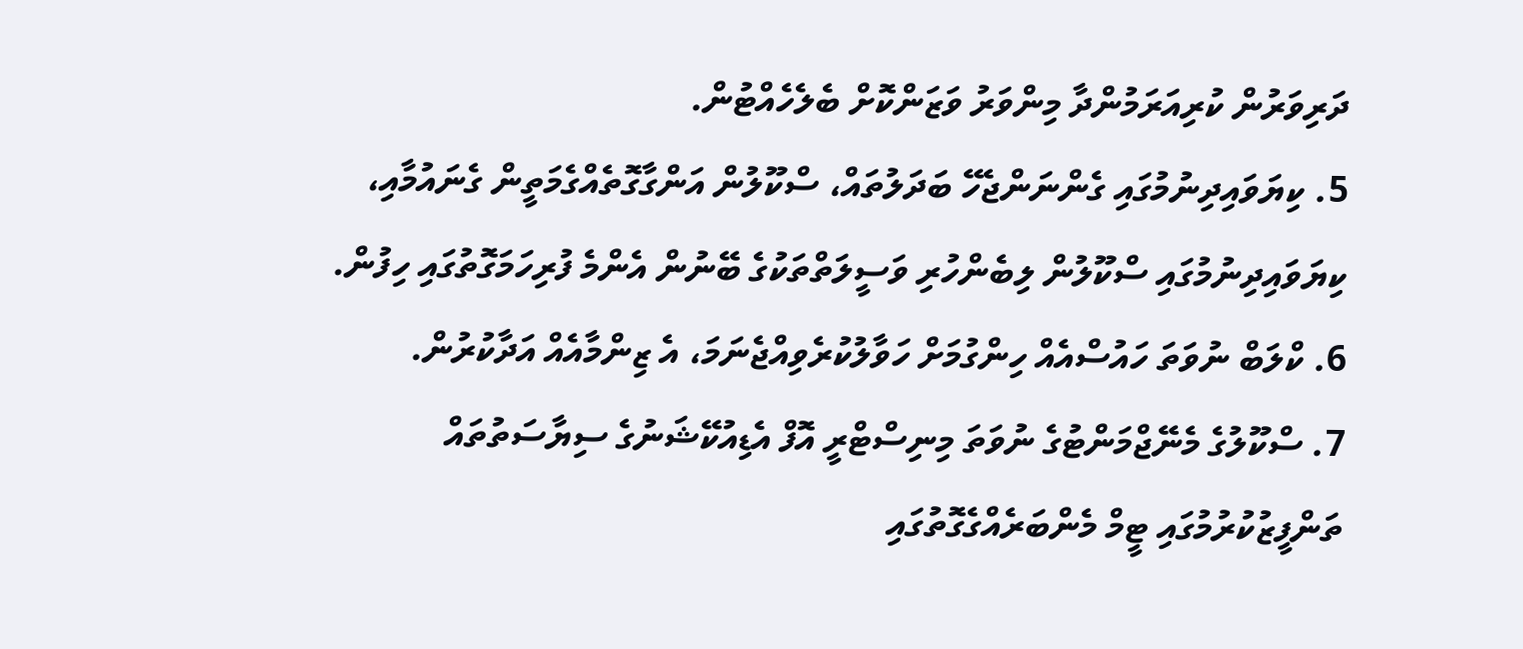ދަރިވަރުން ކުރިއަރަމުންދާ މިންވަރު ވަޒަންކޮށް ބެލެހެއްޓުން.
5. ކިޔަވައިދިނުމުގައި ގެންނަންޖެހޭ ބަދަލުތައް، ސްކޫލުން އަންގާގޮތެއްގެމަތީން ގެނައުމާއި، ކިޔަވައިދިނުމުގައި ސްކޫލުން ލިބެންހުރި ވަސީލަތްތަކުގެ ބޭނުން އެންމެ ފުރިހަމަގޮތުގައި ހިފުން.
6. ކްލަބް ނުވަތަ ހައުސްއެއް ހިންގުމަށް ހަވާލުކުރެވިއްޖެނަމަ، އެ ޒިންމާއެއް އަދާކުރުން.
7. ސްކޫލުގެ މެނޭޖްމަންޓުގެ ނުވަތަ މިނިސްޓްރީ އޮފް އެޑިއުކޭޝަނުގެ ސިޔާސަތުތައް ތަންފީޒުކުރުމުގައި ޓީމް މެންބަރެއްގެގޮތުގައި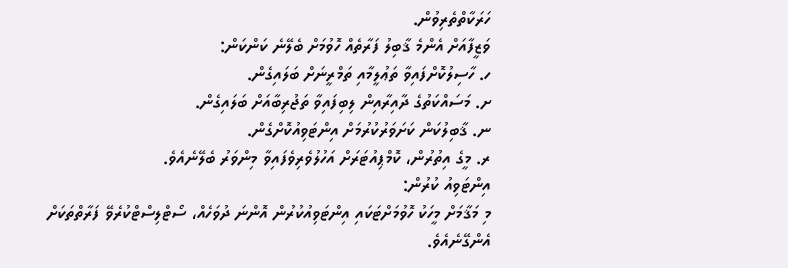ހަރަކާތްތެރިވުން.
ވަޒީފާއަށް އެންމެ ޤާބިލު ފަރާތެއް ހޮވުމަށް ބެލޭނެ ކަންކަން:
ހ. ހާސިލުކޮށްފައިވާ ތަޢުލީމާއި ތަމްރީނަށް ބަލައިގެން.
ށ. މަސައްކަތުގެ ދާއިރާއިން ލިބިފައިވާ ތަޖުރިބާއަށް ބަލައިގެން.
ނ. ޤާބިލުކަން ކަށަވަރުކުރުމަށް އިންޓަވިއުކޮށްގެން.
ރ. މީގެ އިތުރުން، ކޮމްޕިއުޓަރަށް އަހުލުވެރިވެފައިވާ މިންވަރު ބެލޭނެއެވެ.
އިންޓަވިއު ކުރުން:
މި މަޤާމަށް މީހަކު ހޮވުމަށްޓަކައި އިންޓަވިއުކުރުން އޮންނަ ދުވަހެއް، ސޯޓްލިސްޓްކުރެވޭ ފަރާތްތަކަށް އެންގޭނެއެވެ.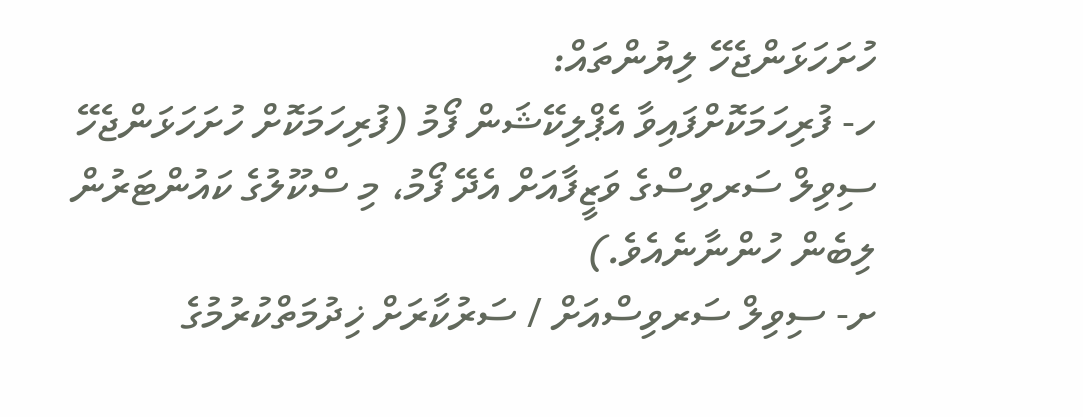ހުށަހަޅަންޖެހޭ ލިޔުންތައް:
ހ- ފުރިހަމަކޮށްފައިވާ އެޕްލިކޭޝަން ފޯމު (ފުރިހަމަކޮށް ހުށަހަޅަންޖެހޭ ސިވިލް ސަރވިސްގެ ވަޒީފާއަށް އެދޭ ފޯމު، މި ސްކޫލުގެ ކައުންޓަރުން ލިބެން ހުންނާނެއެވެ.)
ށ- ސިވިލް ސަރވިސްއަށް / ސަރުކާރަށް ޚިދުމަތްކުރުމުގެ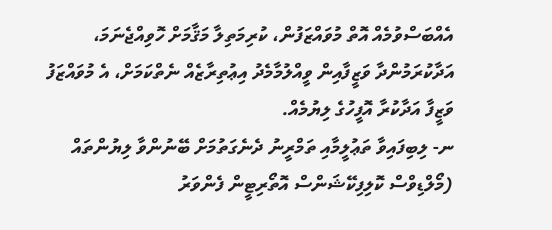އެއްބަސްވުމެއް އޮތް މުވައްޒަފުން، ކުރިމަތިލާ މަޤާމަށް ހޮވިއްޖެނަމަ، އަދާކުރަމުންދާ ވަޒީފާއިން ވީއްލުމާމެދު އިޢުތިރާޒެއް ނެތްކަމަށް، އެ މުވައްޒަފު ވަޒީފާ އަދާކުރާ އޮފީހުގެ ލިޔުމެއް.
ނ- ލިބިފައިވާ ތަޢުލީމާއި ތަމްރީނު ދެނެގަތުމަށް ބޭނުންވާ ލިޔުންތައް (މޯލްޑިވްސް ކޮލިފިކޭޝަންސް އޮތޯރިޓީން ފެންވަރު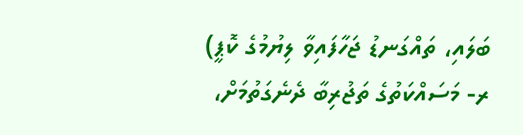ބަލައި، ތައްގަނޑު ޖަހާފައިވާ ލިޔުމުގެ ކޮޕީ)
ރ- މަސައްކަތުގެ ތަޖުރިބާ ދެނެގަތުމަށް،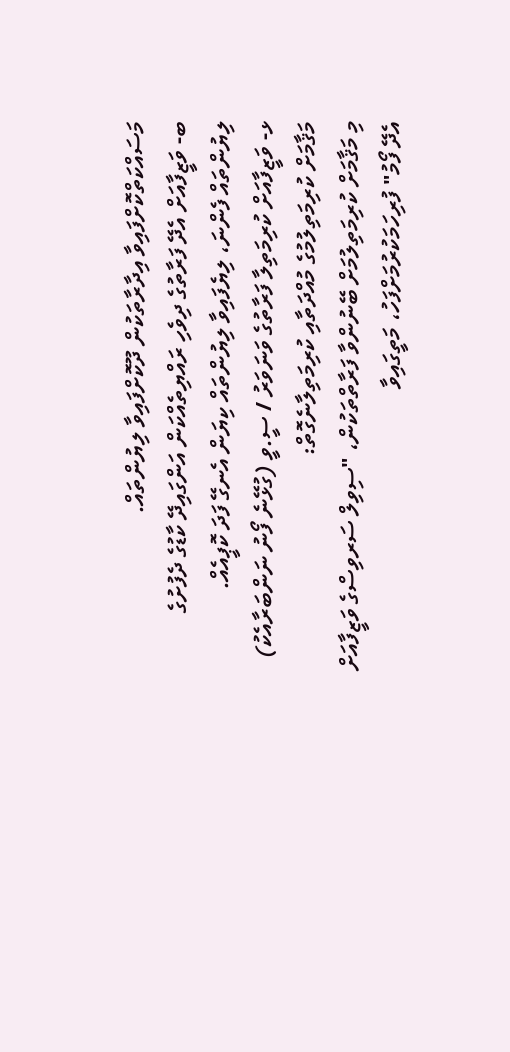މަސައްކަތްކޮށްފައިވާ އިދާރާތަކުން ދޫކޮށްފައިވާ ލިޔުންތައް.
ބ- ވަޒީފާއަށް އެދޭ ފަރާތުގެ ދިވެހި ރައްޔިތެއްކަން އަންގައިދޭ ކާޑުގެ ދެފުށުގެ ލިޔުންތައް ފެންނަ، ލިޔެފައިވާ ލިޔުންތައް ކިޔަން އެނގޭ ފަދަ ކޮޕީއެއް.
ޅ- ވަޒީފާއަށް ކުރިމަތިލާ ފަރާތުގެ ވަނަވަރު / ސީ.ވީ (ގުޅޭނެ ފޯނު ނަންބަރާއެކު)
މަޤާމަށް ކުރިމަތިލުމުގެ މުއްދަތާއި ކުރިމަތިލާނެގޮތް:
މި މަޤާމަށް ކުރިމަތިލުމަށް ބޭނުންވާ ފަރާތްތަކުން، "ސިވިލް ސަރވިސްގެ ވަޒީފާއަށް އެދޭ ފޯމު" ފުރިހަމަކުރުމަށްފަހު، މަތީގައިވާ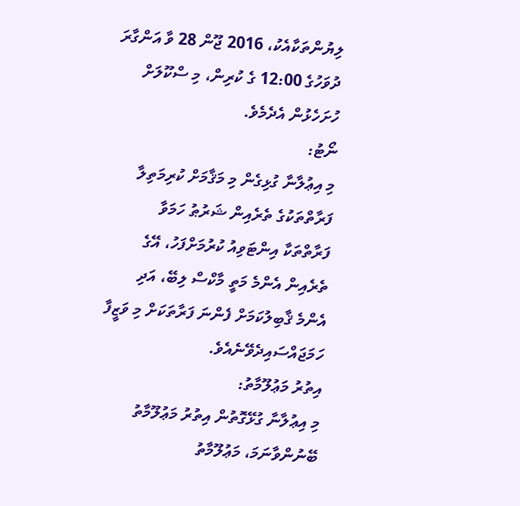ލިޔުންތަކާއެކު، 2016 ޖޫން 28 ވާ އަންގާރަ ދުވަހުގެ 12:00 ގެ ކުރިން، މި ސްކޫލަށް ހުށަހެޅުން އެދެމެވެ.
ނޯޓު:
މި އިޢުލާނާ ގުޅިގެން މި މަޤާމަށް ކުރިމަތިލާ ފަރާތްތަކުގެ ތެރެއިން ޝަރުޠު ހަމަވާ ފަރާތްތަކާ އިންޓަވިއު ކުރުމަށްފަހު، އޭގެ ތެރެއިން އެންމެ މަތީ މާކްސް ލިބޭ، އަދި އެންމެ ޤާބިލުކަމަށް ފެންނަ ފަރާތަކަށް މި ވަޒީފާ ހަމަޖައްސައިދެވޭނެއެވެ.
އިތުރު މަޢުލޫމާތު:
މި އިޢުލާނާ ގުޅޭގޮތުން އިތުރު މަޢުލޫމާތު ބޭނުންވާނަމަ، މަޢުލޫމާތު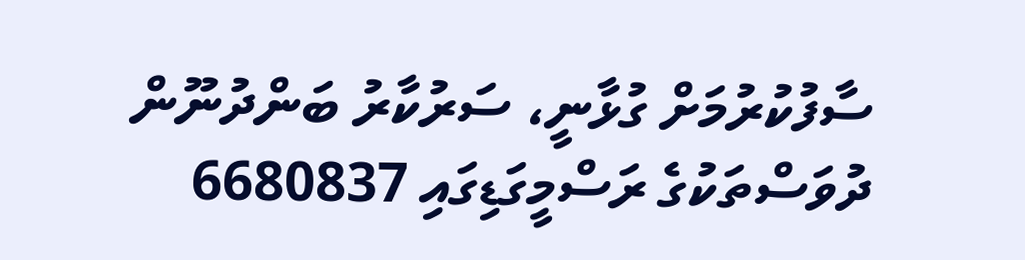ސާފުކުރުމަށް ގުޅާނީ، ސަރުކާރު ބަންދުނޫން ދުވަސްތަކުގެ ރަސްމީގަޑިގައި 6680837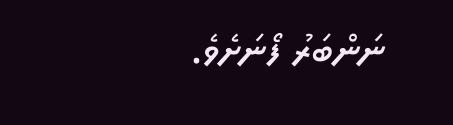ނަންބަރު ފޯނަށެވެ.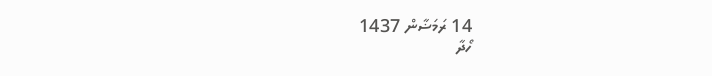14 ރަމަޟާން 1437
ހޯދާ